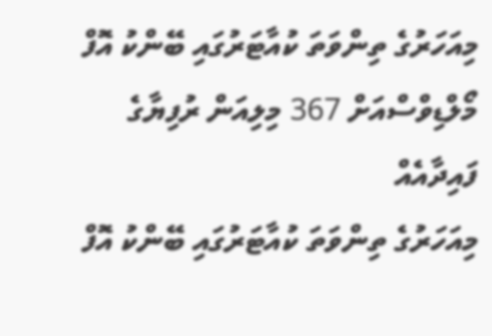މިއަހަރުގެ ތިންވަތަ ކުއާޓަރުގައި ބޭންކު އޮފް މޯލްޑިވްސްއަށް 367 މިލިއަން ރުފިޔާގެ ފައިދާއެއް
މިއަހަރުގެ ތިންވަތަ ކުއާޓަރުގައި ބޭންކު އޮފް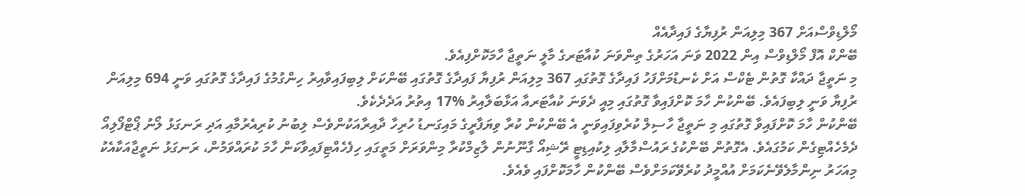މޯލްޑިވްސްއަށް 367 މިލިއަން ރުފިޔާގެ ފައިދާއެއް
ބޭންކް އޮފް މޯލްޑިވްސް އިން 2022 ވަނަ އަހަރުގެ ތިންވަނަ ކުއާޓަރގެ މާލީ ނަތީޖާ ހާމަކޮށްފިއެވެ.
މި ނަތީޖާ ދައްކާ ގޮތުން ޓެކްސް އަށް ކެނޑުމަށްފަހު ފައިދާގެ ގޮތުގައި 367 މިލިއަން ރުފިޔާ ފައިދާގެ ގޮތުގައި ބޭންކަށް ލިބިފައިވާއިރު ހިންގުމުގެ ފައިދާގެ ގޮތުގައި ވަނީ 694 މިލިއަން ރުފިޔާ ވަނީ ލިބިފައެވެ. ބޭންކުން ހާމަ ކޮށްފައިވާ ގޮތުގައި މިއީ ދެވަނަ ކުއާޓަރއާ އަޅާބަލާއިރު %17 އިތުރު އަދެދެކެވެ.
ބޭންކުން ހާމަ ކޮށްފައިވާ ގޮތުގައި މި ނަތީޖާ ހާސިލް ކުރެވިފައިވަނީ އެ ބޭންކުން ކުރާ ވިޔަފާރީގެ މައިގަނޑު ހުރިހާ ދާއިރާއަކުންވެސް ލިބުނު ކުރިއެރުމާއި އަދި ރަނގަޅު ލޯނު ޕޯޓްފޯލިއޯ ދެމެހެއްޓިގެން ކަމުގައެވެ. އެގޮތުން ބޭންކުގެ ރައުސްމާލާއި ލިކުއިޑިޓީ ރޭޝިއޯ ގާނޫނުން ލާޒިމްކުރާ މިންވަރަށް މަތީގައި ހިފެހެއްޓިފައިވާކަން ހާމަ ކުރައްވަމުން، ރަނގަޅު ނަތީޖާއަކާއެކު މިއަހަރު ނިންމާލެވޭނެކަމަށް އުއްމީދު ކުރެވޭކަމަށްވެސް ބޭންކުން ހާމަކޮށްފައި ވެއެވެ.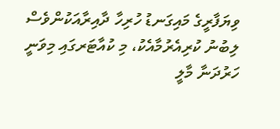ވިޔަފާރީގެ މައިގަނޑު ހުރިހާ ދާއިރާއަކުންވެސް ލިބުނު ކުރިއެރުމާއެކު، މި ކުއާޓަރގައި މިވަނީ ހަރުދަނާ މާލީ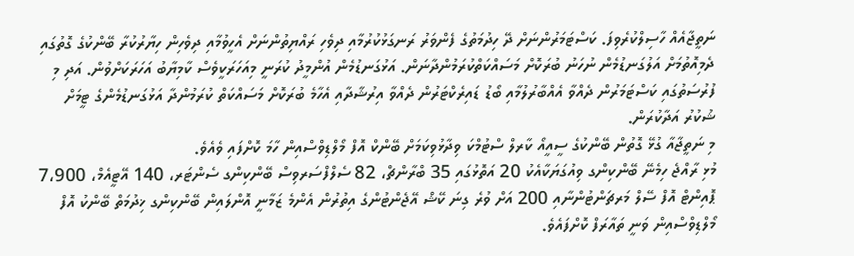ނަތީޖާއެއް ހާސިލްކުރެވިފަ. ކަސްޓަމަރުންނަށް ދޭ ހިދުމަތުގެ ފެންވަރު ރަނގަޅުކުރުމާއި ދިވެހި ރައްޔިތުންނަށް އެހީވުމާއި ދިވެހިން ހިޔާރުކުރާ ބޭންކުގެ ގޮތުގައި ދެމިއޮތުމަށް އަލުގަނޑުމެން ނުހަނު ބުރަކޮށް މަސައްކަތްކުރަމުންދާނަން. އަޅުގަނޑުމެން އުންމީދު ކުރަނީ މިއަހަރަކީވެސް ކާމިޔާބު އަހަރަކަށްވުން. އަދި މި ފުރުސަތުގައި ކަސްޓަމަރުން ދެއްވާ އެއްބާރުލުމާއި ބޯޑު ޑައިރެކްޓަރުން ދެއްވާ އިރުޝާދާއި އެހާމެ ބުރަކޮށް މަސައްކަތް ކުރަމުންދާ އަޅުގަނޑުމެންގެ ޓީމަށް ޝުކުރު އަދާކުރަން.
މި ނަތީޖާއާ ގުޅޭ ގޮތުން ބޭންކުގެ ސީއީއޯ ކާރލް ސްޓުމްކަ ވިދާޅުވިކަމަށް ބޭންކް އޮފް މޯލްޑިވްސްއިން ހާމަ ކޮށްފައި ވެއެވެ.
މުޅި ރާއްޖެ ހިމެނޭ ބޭންކިންގ ވިއުގަޔަކާއެކު 20 އަތޮޅުގައި 35 ބްރާންޗް، 82 ސެލްފްސަރވިސް ބޭންކިންގ ސެންޓަރ، 140 އޭޓީއެމް، 7،900 ޕޮއިންޓް އޮފް ސޭލް މަރޗަންޓުންނާއި 200 އަށް ވުރެ ގިނަ ކޭޝް އޭޖެންޓުންގެ އިތުރުން އެންމެ ޒަމާނީ އޮންލައިން ބޭންކިންގ ޚިދުމަތް ބޭންކު އޮފް މޯލްޑިވްސްއިން ވަނީ ތައާރަފް ކޮށްފައެވެ.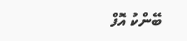ބޭންކު އޮފް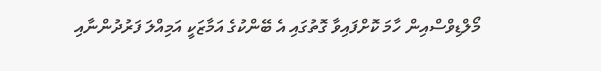މޯލްޑިވްސްއިން ހާމަ ކޮށްފައިވާ ގޮތުގައި އެ ބޭންކުގެ އަމާޒަކީ އަމިއްލަ ފަރުދުންނާއި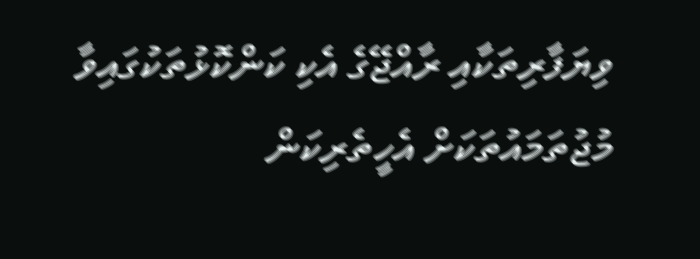ވިޔަފާރިތަކާއި ރާއްޖޭގެ އެކި ކަންކޮޅުތަކުގައިވާ މުޖުތަމައުތަކަށް އެހީތެރިކަން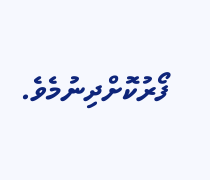ފޯރުކޮށްދިނުމެވެ.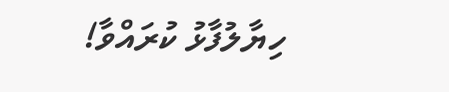ހިޔާލުފާޅު ކުރައްވާ!